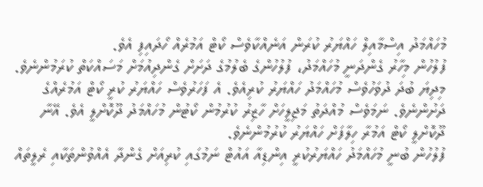މުހައްމަދު އިސްމާއިލް ހައްޔަރު ކުރަން އަނެއްކާވެސް ކޯޓް އަމުރެއް ހޯދައިފި އެވެ.
ފުލުހުން މިހާރު ގެންދަނީ މުހައްމަދު، ފުލުހުންގެ ބެލުމުގެ ދަށަށް ގެންދިއުމަށް މަސައްކަތް ކުރަމުންނެވެ.
މިދިޔަ ބުދަ ދުވަހުވެސް މުހައްމަދު ހައްޔަރު ކުރިއެވެ. އެ ފަހަރުވެސް ހައްޔަރު ކުރީ ކޯޓް އަމުރެއްގެ ދަށުންނެވެ. ނަމަވެސް މުއްދަތު މަޖިލީހަށް ހާޒިރު ކުރުމުން ކޯޓުން މުހައްމަދު ދޫކޮށްލީ އެވެ. އޭނާ ދޫކޮށްލީ ކޯޓް އަމުރާ ހިލާފަށް ހައްޔަރު ކުރުމުންނެވެ.
ފުލުހުން ބުނީ މުހައްމަދު ހައްޔަރުކުރީ އިންޑިއާ އައުޓް ނަމުގައި ކުރިއަށް ގެންދާ އެއްވުންތަކާއި ރެލީތައް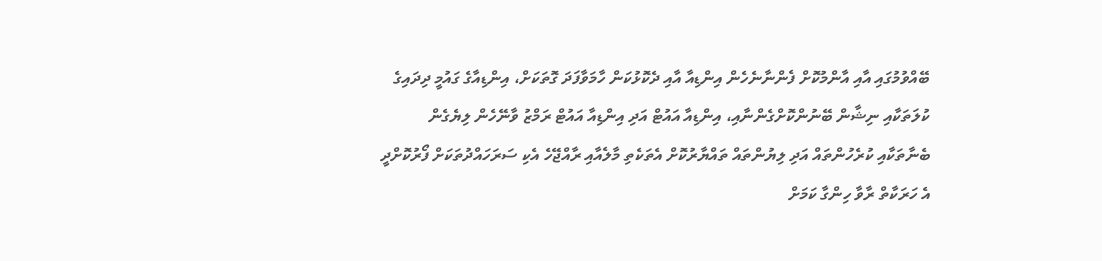ބޭއްވުމުގައި އާއި އާންމުކޮށް ފެންނާނެހެން އިންޑިއާ އާއި ދެކޮޅުކަން ހާމަވާފަދަ ގޮތަކަށް، އިންޑިއާގެ ގައުމީ ދިދައިގެ ކުލަތަކާއި ނިޝާން ބޭނުންކޮށްގެންނާއި، އިންޑިއާ އައުޓް އަދި އިންޑިއާ އައުޓް ރަމްޒު ވާނޭހެން ލިޔެގެން ބެނާތަކާއި ކުރެހުންތައް އަދި ލިޔުންތައް ތައްޔާރުކޮށް އެތަކެތި މާލެއާއި ރާއްޖޭހެ އެކި ސަރަހައްދުތަކަށް ފޯރުކޮށްދީ އެ ހަރަކާތް ރާވާ ހިންގާ ކަމަށް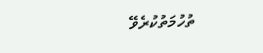ތުހުމަތުކުރެވޭ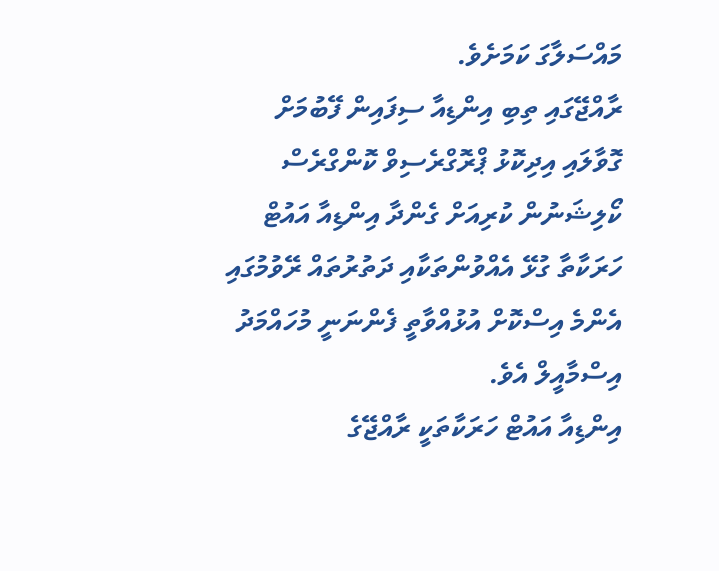މައްސަލާގަ ކަމަށެވެ.
ރާއްޖޭގައި ތިބި އިންޑިއާ ސިފައިން ފޭބުމަށް ގޮވާލައި އިދިކޮޅު ޕްރޮގްރެސިވް ކޮންގްރެސް ކޯލިޝަނުން ކުރިއަށް ގެންދާ އިންޑިއާ އައުޓް ހަރަކާތާ ގުޅޭ އެއްވުންތަކާއި ދަތުރުތައް ރޭވުމުގައި އެންމެ އިސްކޮށް އުޅުއްވާތީ ފެންނަނީ މުހައްމަދު އިސްމާއީލް އެވެ.
އިންޑިއާ އައުޓް ހަރަކާތަކީ ރާއްޖޭގެ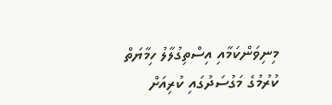މިނިވަންކަމާއި އިސްތިގުލާލު ހިމާޔަތް ކުރުމުގެ މަގުސަދުގައި ކުރިއަށް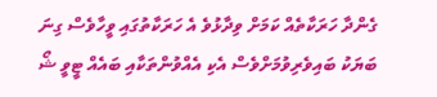ގެންދާ ހަރަކާތެއް ކަމަށް ވިދާޅުވެ އެ ހަރަކާތުގައި ވީހާވެސް ގިނަ ބަޔަކު ބައިވެރިވުމަށްވެސް އެކި އެއްވުންތަކާއި ބައެއް ޓީވީ ޝޯ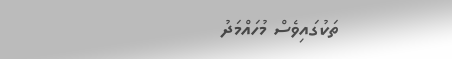ތަކުގައިވެސް މުހައްމަދު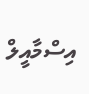އިސްމާއީލް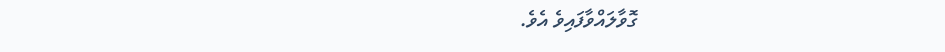ގޮވާލައްވާފައިވެ އެވެ.